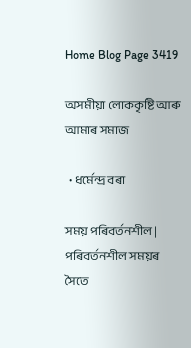Home Blog Page 3419

অসমীয়া লোককৃষ্টি আৰু আমাৰ সমাজ

  • ধৰ্মেন্দ্ৰ বৰা

সময় পৰিবৰ্তনশীল | পৰিবৰ্তনশীল সময়ৰ সৈতে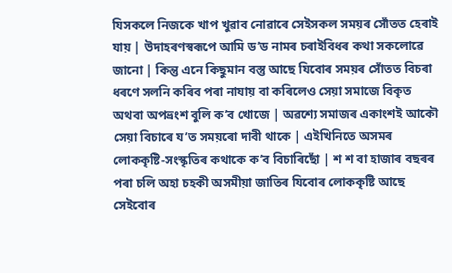যিসকলে নিজকে খাপ খুৱাব নোৱাৰে সেইসকল সময়ৰ সোঁতত হেৰাই যায় | উদাহৰণস্বৰূপে আমি ড’ড নামৰ চৰাইবিধৰ কথা সকলোৱে জানো | কিন্তু এনে কিছুমান বস্তু আছে যিবোৰ সময়ৰ সোঁতত বিচৰা ধৰণে সলনি কৰিব পৰা নাযায় বা কৰিলেও সেয়া সমাজে বিকৃত অথবা অপভ্ৰংশ বুলি ক’ব খোজে | অৱশ্যে সমাজৰ একাংশই আকৌ সেয়া বিচাৰে য’ত সময়ৰো দাবী থাকে | এইখিনিতে অসমৰ লোককৃষ্টি-সংস্কৃতিৰ কথাকে ক’ব বিচাৰিছোঁ | শ শ বা হাজাৰ বছৰৰ পৰা চলি অহা চহকী অসমীয়া জাতিৰ যিবোৰ লোককৃষ্টি আছে সেইবোৰ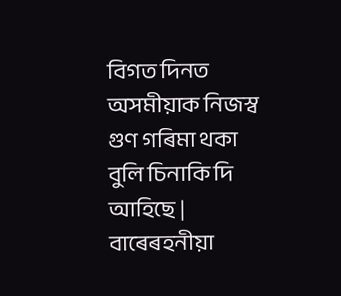বিগত দিনত অসমীয়াক নিজস্ব গুণ গৰিমা থকা বুলি চিনাকি দি আহিছে | বাৰেৰহনীয়া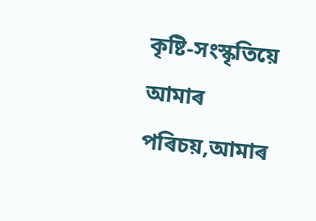কৃষ্টি-সংস্কৃতিয়ে আমাৰ পৰিচয়,আমাৰ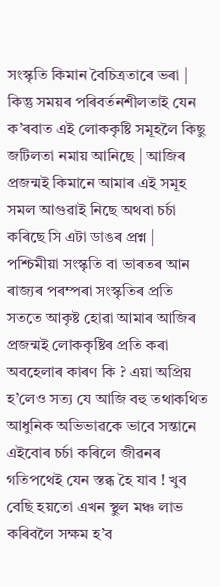সংস্কৃতি কিমান বৈচিত্ৰতাৰে ভৰা | কিন্তু সময়ৰ পৰিবৰ্তনশীলতাই যেন ক’ৰবাত এই লোককৃষ্টি সমূহলৈ কিছু জটিলতা নমায় আনিছে | আজিৰ প্ৰজন্মই কিমানে আমাৰ এই সমূহ সমল আগুৱাই নিছে অথবা চৰ্চা কৰিছে সি এটা ডাঙৰ প্ৰশ্ন | পশ্চিমীয়া সংস্কৃতি বা ভাৰতৰ আন ৰাজ্যৰ পৰম্পৰা সংস্কৃতিৰ প্ৰতি সততে আকৃষ্ট হোৱা আমাৰ আজিৰ প্ৰজন্মই লোককৃষ্টিৰ প্ৰতি কৰা অবহেলাৰ কাৰণ কি ? এয়া অপ্ৰিয় হ’লেও সত্য যে আজি বহু তথাকথিত আধুনিক অভিভাৱকে ভাবে সন্তানে এইবোৰ চৰ্চা কৰিলে জীৱনৰ গতিপথেই যেন স্তব্ধ হৈ যাব ! খুব বেছি হয়তো এখন স্থুল মঞ্চ লাভ কৰিবলৈ সক্ষম হ’ব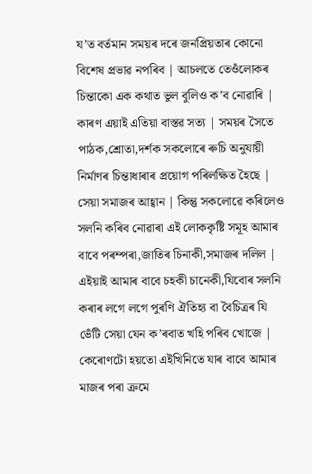য’ত বৰ্তমান সময়ৰ দৰে জনপ্ৰিয়তাৰ কোনো বিশেষ প্ৰভাৱ নপৰিব | আচলতে তেওঁলোকৰ চিন্তাকো এক কথাত ভুল বুলিও ক’ব নোৱাৰি | কাৰণ এয়াই এতিয়া বাস্তৱ সত্য | সময়ৰ সৈতে পাঠক,শ্ৰোতা,দৰ্শক সকলোৰে ৰুচি অনুযায়ী নিৰ্মাণৰ চিন্তাধাৰাৰ প্ৰয়োগ পৰিলক্ষিত হৈছে | সেয়া সমাজৰ আহ্বান | কিন্তু সকলোৱে কৰিলেও সলনি কৰিব নোৱাৰা এই লোককৃষ্টি সমূহ আমাৰ বাবে পৰম্পৰা,জাতিৰ চিনাকী,সমাজৰ দলিল | এইয়াই আমাৰ বাবে চহকী চানেকী,যিবোৰ সলনি কৰাৰ লগে লগে পুৰণি ঐতিহ্য বা বৈচিত্ৰৰ যি ভেঁটি সেয়া যেন ক’ৰবাত খহি পৰিব খোজে | কেৰোণটো হয়তো এইখিনিতে যাৰ বাবে আমাৰ মাজৰ পৰা ক্ৰমে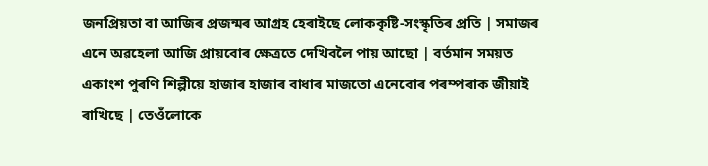জনপ্ৰিয়তা বা আজিৰ প্ৰজন্মৰ আগ্ৰহ হেৰাইছে লোককৃষ্টি-সংস্কৃতিৰ প্ৰতি | সমাজৰ এনে অৱহেলা আজি প্ৰায়বোৰ ক্ষেত্ৰতে দেখিবলৈ পায় আছো | বৰ্তমান সময়ত একাংশ পুৰণি শিল্পীয়ে হাজাৰ হাজাৰ বাধাৰ মাজতো এনেবোৰ পৰম্পৰাক জীয়াই ৰাখিছে | তেওঁলোকে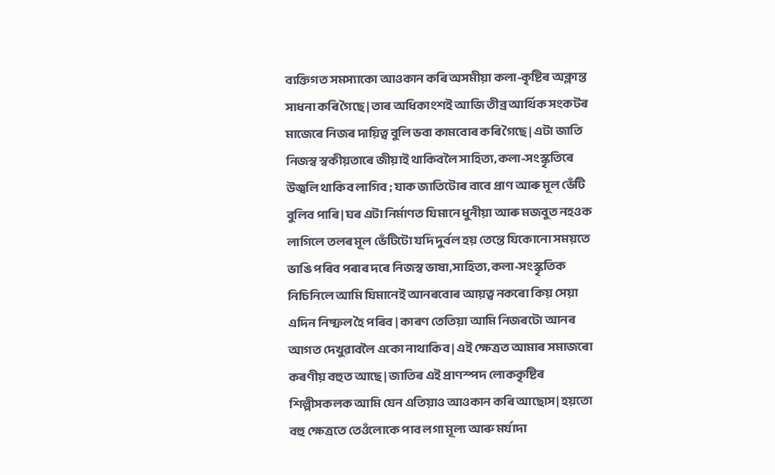ব্যক্তিগত সমস্যাকো আওকান কৰি অসমীয়া কলা-কৃষ্টিৰ অক্লান্ত সাধনা কৰি গৈছে | তাৰ অধিকাংশই আজি তীব্ৰ আৰ্থিক সংকটৰ মাজেৰে নিজৰ দায়িত্ব বুলি ভবা কামবোৰ কৰি গৈছে | এটা জাতি নিজস্ব স্বকীয়তাৰে জীয়াই থাকিবলৈ সাহিত্য,কলা-সংস্কৃতিৰে উজ্বলি থাকিব লাগিব ; যাক জাতিটোৰ বাবে প্ৰাণ আৰু মূল ভেঁটি বুলিব পাৰি | ঘৰ এটা নিৰ্মাণত যিমানে ধুনীয়া আৰু মজবুত নহওক লাগিলে তলৰ মূল ভেঁটিটো যদি দুৰ্বল হয় তেন্তে যিকোনো সময়তে ভাঙি পৰিব পৰাৰ দৰে নিজস্ব ভাষা,সাহিত্য,কলা-সংস্কৃতিক নিচিনিলে আমি যিমানেই আনৰবোৰ আয়ত্ব নকৰো কিয় সেয়া এদিন নিষ্ফল হৈ পৰিব | কাৰণ তেতিয়া আমি নিজৰটো আনৰ আগত দেখুৱাবলৈ একো নাথাকিব | এই ক্ষেত্ৰত আমাৰ সমাজৰো কৰণীয় বহুত আছে | জাতিৰ এই প্ৰাণস্পদ লোককৃষ্টিৰ শিল্পীসকলক আমি যেন এতিয়াও আওকান কৰি আছোস| হয়তো বহু ক্ষেত্ৰতে তেওঁলোকে পাব লগা মূল্য আৰু মৰ্যাদা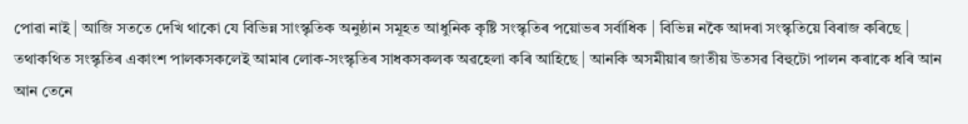পোৱা নাই | আজি সততে দেখি থাকো যে বিভিন্ন সাংস্কৃতিক অনুষ্ঠান সমূহত আধুনিক কৃষ্টি সংস্কৃতিৰ পয়োভৰ সৰ্বাধিক | বিভিন্ন নকৈ আদৰা সংস্কৃতিয়ে বিৰাজ কৰিছে | তথাকথিত সংস্কৃতিৰ একাংশ পালকসকলেই আমাৰ লোক-সংস্কৃতিৰ সাধকসকলক অৱহেলা কৰি আহিছে | আনকি অসমীয়াৰ জাতীয় উতসৱ বিহুটো পালন কৰাকে ধৰি আন আন তেনে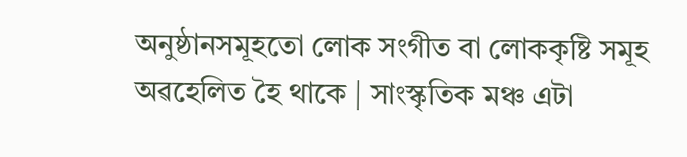অনুষ্ঠানসমূহতো লোক সংগীত বা লোককৃষ্টি সমূহ অৱহেলিত হৈ থাকে | সাংস্কৃতিক মঞ্চ এটা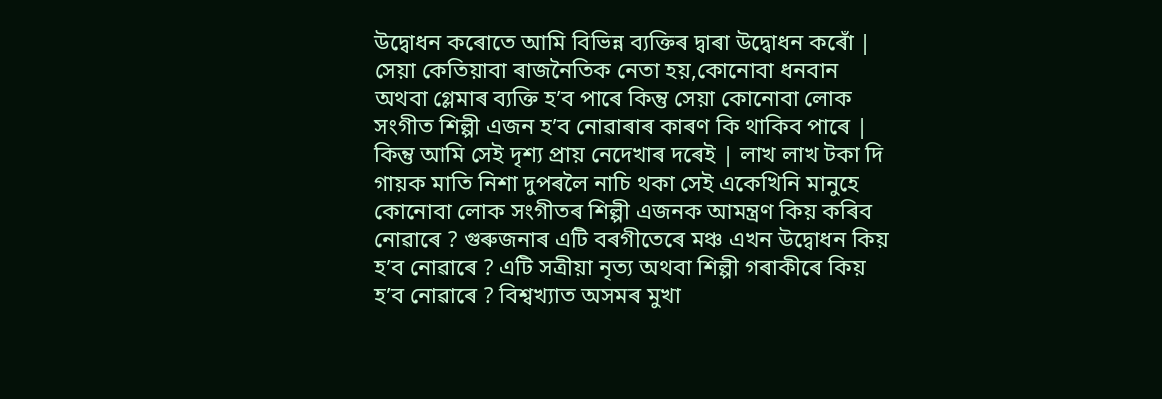উদ্বোধন কৰোতে আমি বিভিন্ন ব্যক্তিৰ দ্বাৰা উদ্বোধন কৰোঁ | সেয়া কেতিয়াবা ৰাজনৈতিক নেতা হয়,কোনোবা ধনবান অথবা গ্লেমাৰ ব্যক্তি হ’ব পাৰে কিন্তু সেয়া কোনোবা লোক সংগীত শিল্পী এজন হ’ব নোৱাৰাৰ কাৰণ কি থাকিব পাৰে | কিন্তু আমি সেই দৃশ্য প্ৰায় নেদেখাৰ দৰেই | লাখ লাখ টকা দি গায়ক মাতি নিশা দুপৰলৈ নাচি থকা সেই একেখিনি মানুহে কোনোবা লোক সংগীতৰ শিল্পী এজনক আমন্ত্ৰণ কিয় কৰিব নোৱাৰে ? গুৰুজনাৰ এটি বৰগীতেৰে মঞ্চ এখন উদ্বোধন কিয় হ’ব নোৱাৰে ? এটি সত্ৰীয়া নৃত্য অথবা শিল্পী গৰাকীৰে কিয় হ’ব নোৱাৰে ? বিশ্বখ্যাত অসমৰ মুখা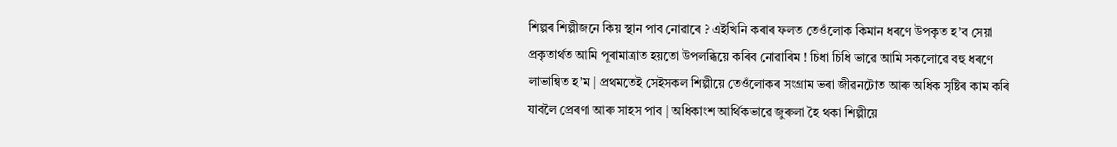শিল্পৰ শিল্পীজনে কিয় স্থান পাব নোৱাৰে ? এইখিনি কৰাৰ ফলত তেওঁলোক কিমান ধৰণে উপকৃত হ’ব সেয়া প্ৰকৃতাৰ্থত আমি পূৰামাত্ৰাত হয়তো উপলব্ধিয়ে কৰিব নোৱাৰিম ! চিধা চিধি ভাৱে আমি সকলোৱে বহু ধৰণে লাভান্বিত হ’ম | প্ৰথমতেই সেইসকল শিল্পীয়ে তেওঁলোকৰ সংগ্ৰাম ভৰা জীৱনটোত আৰু অধিক সৃষ্টিৰ কাম কৰি যাবলৈ প্ৰেৰণা আৰু সাহস পাব | অধিকাংশ আৰ্থিকভাৱে জুৰুলা হৈ থকা শিল্পীয়ে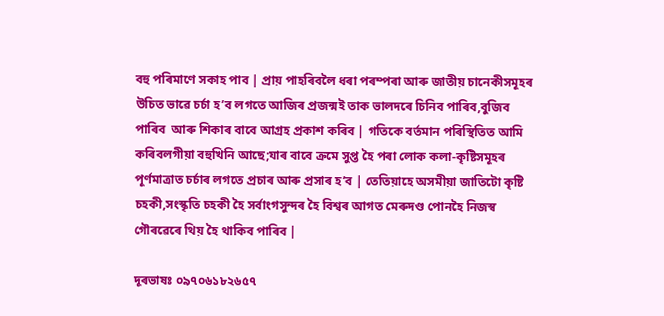বহু পৰিমাণে সকাহ পাব | প্ৰায় পাহৰিবলৈ ধৰা পৰম্পৰা আৰু জাতীয় চানেকীসমূহৰ উচিত ভাৱে চৰ্চা হ’ব লগতে আজিৰ প্ৰজন্মই তাক ভালদৰে চিনিব পাৰিব,বুজিব পাৰিব  আৰু শিকাৰ বাবে আগ্ৰহ প্ৰকাশ কৰিব | গতিকে বৰ্তমান পৰিস্থিতিত আমি কৰিবলগীয়া বহুখিনি আছে;যাৰ বাবে ক্ৰমে সুপ্ত হৈ পৰা লোক কলা-কৃষ্টিসমূহৰ পূৰ্ণমাত্ৰাত চৰ্চাৰ লগতে প্ৰচাৰ আৰু প্ৰসাৰ হ’ব | তেতিয়াহে অসমীয়া জাতিটো কৃষ্টি চহকী,সংস্কৃতি চহকী হৈ সৰ্বাংগসুন্দৰ হৈ বিশ্বৰ আগত মেৰুদণ্ড পোনহৈ নিজস্ব গৌৰৱেৰে থিয় হৈ থাকিব পাৰিব |

দূৰভাষঃ ০৯৭০৬১৮২৬৫৭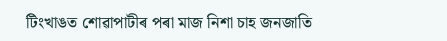টিংখাঙত শোৱাপাটীৰ পৰা মাজ নিশা চাহ জনজাতি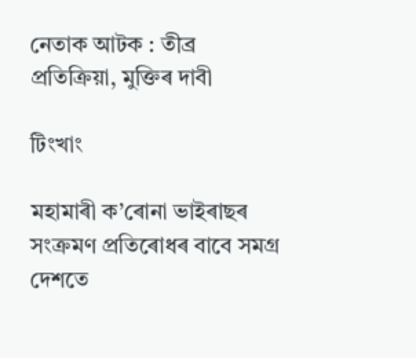নেতাক আটক : তীব্ৰ প্ৰতিক্ৰিয়া, মুক্তিৰ দাবী

টিংখাং

মহামাৰী ক’ৰোনা ভাইৰাছৰ সংক্ৰমণ প্ৰতিৰোধৰ বাবে সমগ্ৰ দেশতে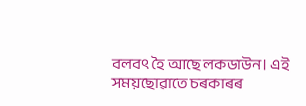বলবৎ হৈ আছে লকডাউন। এই সময়ছোৱাতে চৰকাৰৰ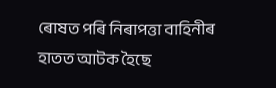ৰোষত পৰি নিৰাপত্তা বাহিনীৰ হাতত আটক হৈছে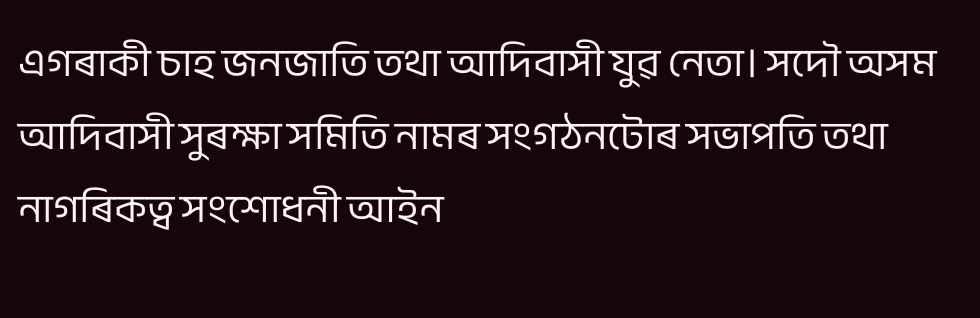এগৰাকী চাহ জনজাতি তথা আদিবাসী যুৱ নেতা। সদৌ অসম আদিবাসী সুৰক্ষা সমিতি নামৰ সংগঠনটোৰ সভাপতি তথা নাগৰিকত্ব সংশোধনী আইন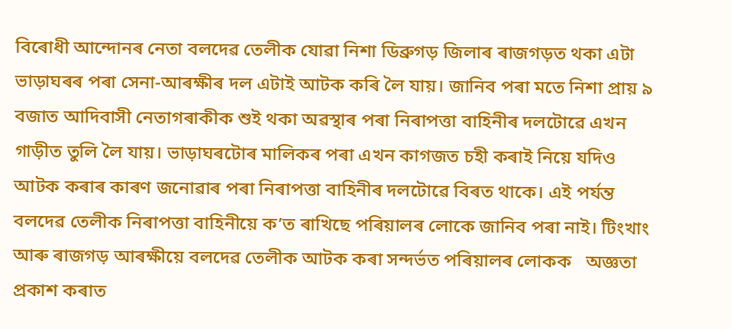বিৰোধী আন্দোনৰ নেতা বলদেৱ তেলীক যোৱা নিশা ডিব্ৰুগড় জিলাৰ ৰাজগড়ত থকা এটা ভাড়াঘৰৰ পৰা সেনা-আৰক্ষীৰ দল এটাই আটক কৰি লৈ যায়। জানিব পৰা মতে নিশা প্ৰায় ৯ বজাত আদিবাসী নেতাগৰাকীক শুই থকা অৱস্থাৰ পৰা নিৰাপত্তা বাহিনীৰ দলটোৱে এখন গাড়ীত তুলি লৈ যায়। ভাড়াঘৰটোৰ মালিকৰ পৰা এখন কাগজত চহী কৰাই নিয়ে যদিও আটক কৰাৰ কাৰণ জনোৱাৰ পৰা নিৰাপত্তা বাহিনীৰ দলটোৱে বিৰত থাকে। এই পৰ্যন্ত বলদেৱ তেলীক নিৰাপত্তা বাহিনীয়ে ক’ত ৰাখিছে পৰিয়ালৰ লোকে জানিব পৰা নাই। টিংখাং আৰু ৰাজগড় আৰক্ষীয়ে বলদেৱ তেলীক আটক কৰা সন্দৰ্ভত পৰিয়ালৰ লোকক   অজ্ঞতা প্ৰকাশ কৰাত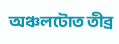অঞ্চলটোত তীব্ৰ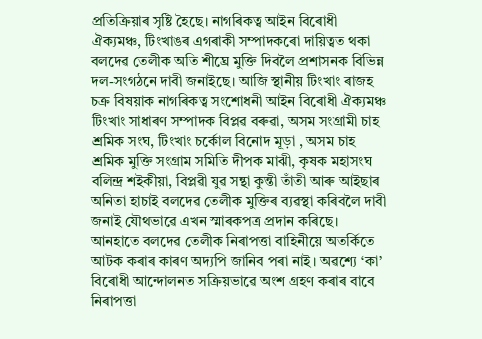প্ৰতিক্ৰিয়াৰ সৃষ্টি হৈছে। নাগৰিকত্ব আইন বিৰোধী ঐক্যমঞ্চ, টিংখাঙৰ এগৰাকী সম্পাদকৰো দায়িত্বত থকা বলদেৱ তেলীক অতি শীঘ্ৰে মুক্তি দিবলৈ প্ৰশাসনক বিভিন্ন দল-সংগঠনে দাবী জনাইছে। আজি স্থানীয় টিংখাং ৰাজহ চক্ৰ বিষয়াক নাগৰিকত্ব সংশোধনী আইন বিৰোধী ঐক্যমঞ্চ টিংখাং সাধাৰণ সম্পাদক বিপ্লৱ বৰুৱা, অসম সংগ্ৰামী চাহ শ্ৰমিক সংঘ, টিংখাং চৰ্কোল বিনোদ মূড়া , অসম চাহ শ্ৰমিক মুক্তি সংগ্ৰাম সমিতি দীপক মাঝী, কৃষক মহাসংঘ বলিন্দ্ৰ শইকীয়া, বিপ্লৱী যুৱ সন্থা কুন্তী তাঁতী আৰু আইছাৰ অনিতা হাচাই বলদেৱ তেলীক মুক্তিৰ ব্যৱস্থা কৰিবলৈ দাবী জনাই যৌথভাৱে এখন স্মাৰকপত্ৰ প্ৰদান কৰিছে। আনহাতে বলদেৱ তেলীক নিৰাপত্তা বাহিনীয়ে অতৰ্কিতে আটক কৰাৰ কাৰণ অদ্যপি জানিব পৰা নাই। অৱশ্যে ‘কা’ বিৰোধী আন্দোলনত সক্ৰিয়ভাৱে অংশ গ্ৰহণ কৰাৰ বাবে নিৰাপত্তা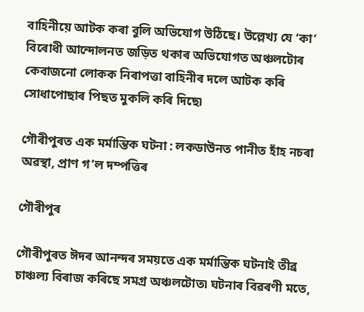বাহিনীয়ে আটক কৰা বুলি অভিযোগ উঠিছে। উল্লেখ্য যে ‘কা’ বিৰোধী আন্দোলনত জড়িত থকাৰ অভিযোগত অঞ্চলটোৰ কেবাজনো লোকক নিৰাপত্তা বাহিনীৰ দলে আটক কৰি সোধাপোছাৰ পিছত মুকলি কৰি দিছে৷

গৌৰীপুৰত এক মৰ্মান্তিক ঘটনা : লকডাউনত পানীত হাঁহ নচৰা অৱস্থা, প্ৰাণ গ’ল দম্পত্তিৰ

গৌৰীপুৰ

গৌৰীপুৰত ঈদৰ আনন্দৰ সময়তে এক মৰ্মান্তিক ঘটনাই তীব্ৰ চাঞ্চল্য বিৰাজ কৰিছে সমগ্ৰ অঞ্চলটোত৷ ঘটনাৰ বিৱৰণী মতে,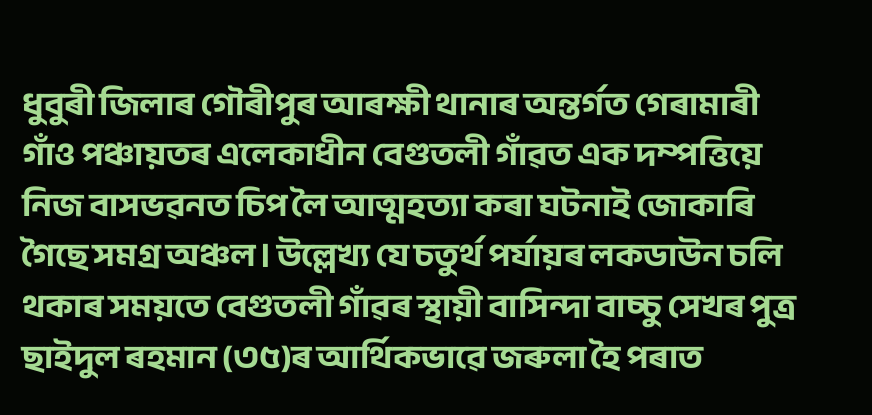ধুবুৰী জিলাৰ গৌৰীপুৰ আৰক্ষী থানাৰ অন্তৰ্গত গেৰামাৰী গাঁও পঞ্চায়তৰ এলেকাধীন বেগুতলী গাঁৱত এক দম্পত্তিয়ে নিজ বাসভৱনত চিপ লৈ আত্মহত্যা কৰা ঘটনাই জোকাৰি গৈছে সমগ্ৰ অঞ্চল। উল্লেখ্য যে চতুৰ্থ পৰ্যায়ৰ লকডাউন চলি থকাৰ সময়তে বেগুতলী গাঁৱৰ স্থায়ী বাসিন্দা বাচ্চু সেখৰ পুত্র ছাইদুল ৰহমান (৩৫)ৰ আৰ্থিকভাৱে জৰুলা হৈ পৰাত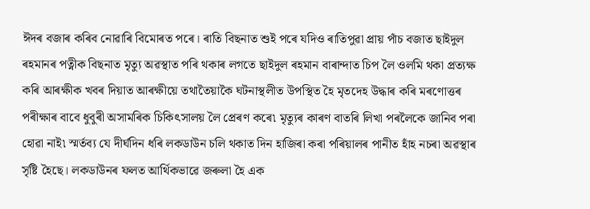ঈদৰ বজাৰ কৰিব নোৱাৰি বিমোৰত পৰে। ৰাতি বিছনাত শুই পৰে যদিও ৰাতিপুৱা প্ৰায় পাঁচ বজাত ছাইদুল ৰহমানৰ পত্নীক বিছনাত মৃত্যু অৱস্থাত পৰি থকাৰ লগতে ছাইদুল ৰহমান বাৰান্দাত চিপ লৈ ওলমি থকা প্ৰত্যক্ষ কৰি আৰক্ষীক খবৰ দিয়াত আৰক্ষীয়ে তথাতৈয়াকৈ ঘটনাস্থলীত উপস্থিত হৈ মৃতদেহ উদ্ধাৰ কৰি মৰণোত্তৰ পৰীক্ষাৰ বাবে ধুবুৰী অসামৰিক চিকিৎসালয় লৈ প্ৰেৰণ কৰে৷ মৃত্যুৰ কাৰণ বাতৰি লিখা পৰলৈকে জানিব পৰা হোৱা নাই৷ স্মৰ্তব্য যে দীৰ্ঘদিন ধৰি লকডাউন চলি থকাত দিন হাজিৰা কৰা পৰিয়ালৰ পানীত হাঁহ নচৰা অৱস্থাৰ সৃষ্টি হৈছে। লকডাউনৰ ফলত আৰ্থিকভাৱে জৰুলা হৈ এক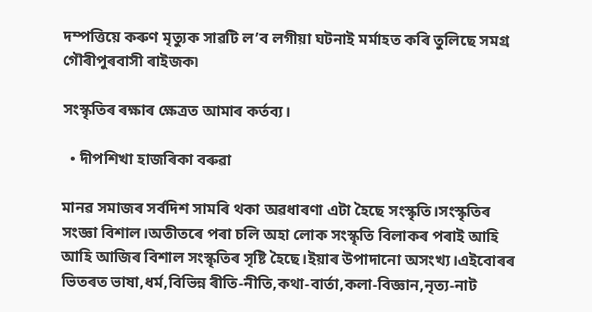দম্পত্তিয়ে কৰুণ মৃত্যুক সাৱটি ল’ব লগীয়া ঘটনাই মৰ্মাহত কৰি তুলিছে সমগ্ৰ গৌৰীপুৰবাসী ৰাইজক৷

সংস্কৃতিৰ ৰক্ষাৰ ক্ষেত্ৰত আমাৰ কৰ্তব্য।

  • দীপশিখা হাজৰিকা বৰুৱা

মানৱ সমাজৰ সৰ্বদিশ সামৰি থকা অৱধাৰণা এটা হৈছে সংস্কৃতি।সংস্কৃতিৰ সংজ্ঞা বিশাল।অতীতৰে পৰা চলি অহা লোক সংস্কৃতি বিলাকৰ পৰাই আহি আহি আজিৰ বিশাল সংস্কৃতিৰ সৃষ্টি হৈছে।ইয়াৰ উপাদানো অসংখ্য।এইবোৰৰ ভিতৰত ভাষা,ধৰ্ম,বিভিন্ন ৰীতি-নীতি,কথা-বাৰ্তা,কলা-বিজ্ঞান,নৃত্য-নাট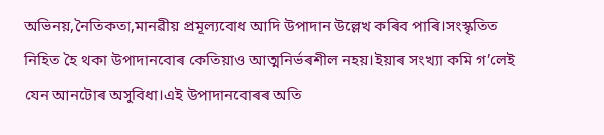অভিনয়,নৈতিকতা,মানৱীয় প্ৰমূল্যবোধ আদি উপাদান উল্লেখ কৰিব পাৰি।সংস্কৃতিত নিহিত হৈ থকা উপাদানবোৰ কেতিয়াও আত্মনিৰ্ভৰশীল নহয়।ইয়াৰ সংখ্যা কমি গ’লেই যেন আনটোৰ অসুবিধা।এই উপাদানবোৰৰ অতি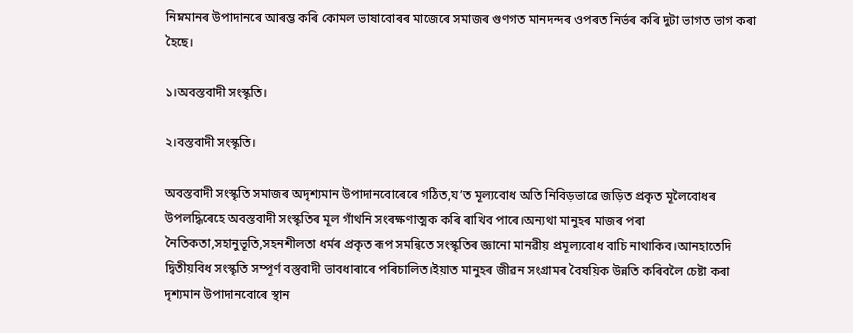নিম্নমানৰ উপাদানৰে আৰম্ভ কৰি কোমল ভাষাবোৰৰ মাজেৰে সমাজৰ গুণগত মানদন্দৰ ওপৰত নিৰ্ভৰ কৰি দুটা ভাগত ভাগ কৰা হৈছে।

১।অবস্তবাদী সংস্কৃতি।

২।বস্তবাদী সংস্কৃতি।

অবস্তবাদী সংস্কৃতি সমাজৰ অদৃশ্যমান উপাদানবোৰেৰে গঠিত,য’ত মূল্যবোধ অতি নিবিড়ভাৱে জড়িত প্ৰকৃত মূলৈবোধৰ উপলদ্ধিৰেহে অবস্তবাদী সংস্কৃতিৰ মূল গাঁথনি সংৰক্ষণাত্মক কৰি ৰাখিব পাৰে।অন্যথা মানুহৰ মাজৰ পৰা নৈতিকতা,সহানুভূতি,সহনশীলতা ধৰ্মৰ প্ৰকৃত ৰূপ সমন্বিতে সংস্কৃতিৰ জ্ঞানো মানৱীয় প্ৰমূল্যবোধ বাচি নাথাকিব।আনহাতেদি দ্বিতীয়বিধ সংস্কৃতি সম্পূৰ্ণ বস্তুবাদী ভাবধাৰাৰে পৰিচালিত।ইয়াত মানুহৰ জীৱন সংগ্ৰামৰ বৈষয়িক উন্নতি কৰিবলৈ চেষ্টা কৰা দৃশ্যমান উপাদানবোৰে স্থান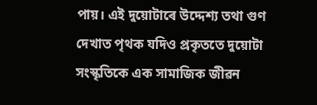পায়। এই দুয়োটাৰে উদ্দেশ্য তথা গুণ দেখাত পৃথক যদিও প্ৰকৃততে দুয়োটা সংস্কৃতিকে এক সামাজিক জীৱন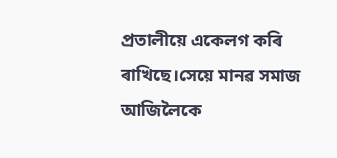প্ৰতালীয়ে একেলগ কৰি ৰাখিছে।সেয়ে মানৱ সমাজ আজিলৈকে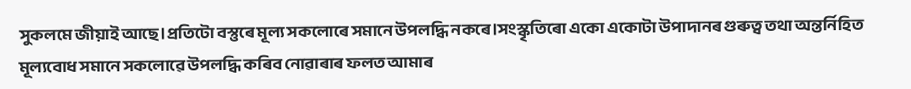সুকলমে জীয়াই আছে।প্ৰতিটো বস্তুৰে মূল্য সকলোৰে সমানে উপলদ্ধি নকৰে।সংস্কৃতিৰো একো একোটা উপাদানৰ গুৰুত্ব তথা অন্তৰ্নিহিত মূল্যবোধ সমানে সকলোৱে উপলদ্ধি কৰিব নোৱাৰাৰ ফলত আমাৰ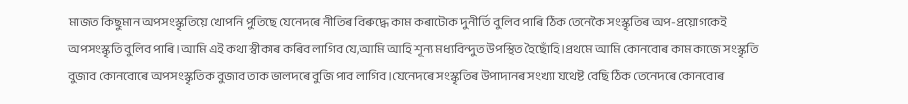মাজত কিছুমান অপসংস্কৃতিয়ে খোপনি পুতিছে যেনেদৰে নীতিৰ বিৰুদ্ধে কাম কৰাটোক দুনীৰ্তি বুলিব পাৰি ঠিক তেনেকৈ সংস্কৃতিৰ অপ-প্ৰয়োগকেই অপসংস্কৃতি বুলিব পাৰি।আমি এই কথা স্বীকাৰ কৰিব লাগিব যে,আমি আহি শূন্য মধ্যবিন্দুত উপস্থিত হৈছোঁহি।প্ৰথমে আমি কোনবোৰ কাম কাজে সংস্কৃতি বুজাব কোনবোৰে অপসংস্কৃতিক বুজাব তাক ভালদৰে বুজি পাব লাগিব।যেনেদৰে সংস্কৃতিৰ উপাদানৰ সংখ্যা যথেষ্ট বেছি ঠিক তেনেদৰে কোনবোৰ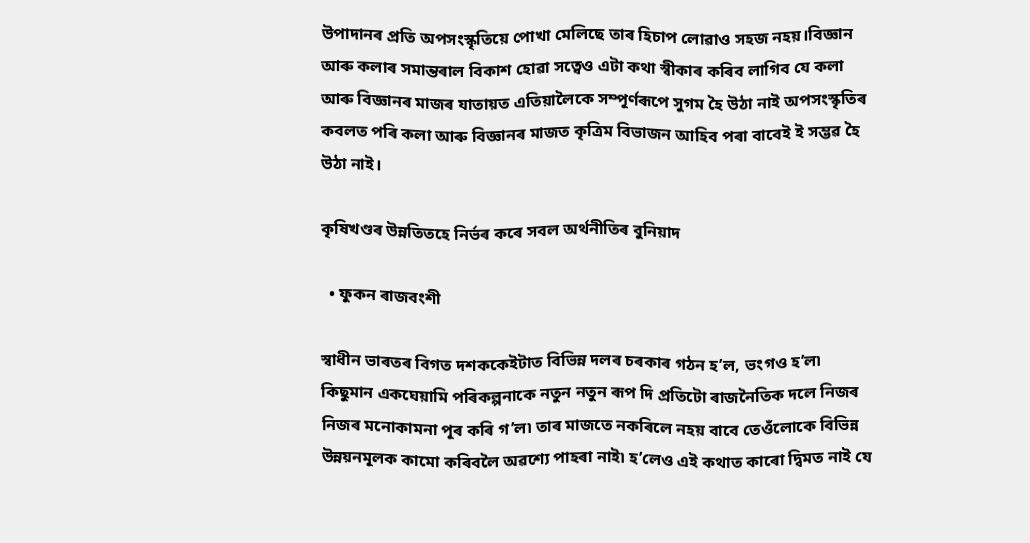উপাদানৰ প্ৰতি অপসংস্কৃতিয়ে পোখা মেলিছে তাৰ হিচাপ লোৱাও সহজ নহয়।বিজ্ঞান আৰু কলাৰ সমান্তৰাল বিকাশ হোৱা সত্বেও এটা কথা স্বীকাৰ কৰিব লাগিব যে কলা আৰু বিজ্ঞানৰ মাজৰ যাতায়ত এতিয়ালৈকে সম্পূৰ্ণৰূপে সুগম হৈ উঠা নাই অপসংস্কৃতিৰ কবলত পৰি কলা আৰু বিজ্ঞানৰ মাজত কৃত্ৰিম বিভাজন আহিব পৰা বাবেই ই সম্ভৱ হৈ  উঠা নাই।

কৃষিখণ্ডৰ উন্নতিতহে নিৰ্ভৰ কৰে সবল অৰ্থনীতিৰ বুনিয়াদ

  • ফুকন ৰাজবংশী

স্বাধীন ভাৰতৰ বিগত দশককেইটাত বিভিন্ন দলৰ চৰকাৰ গঠন হ’ল, ভংগও হ’ল৷ কিছুমান একঘেয়ামি পৰিকল্পনাকে নতুন নতুন ৰূপ দি প্ৰতিটো ৰাজনৈতিক দলে নিজৰ নিজৰ মনোকামনা পূৰ কৰি গ’ল৷ তাৰ মাজতে নকৰিলে নহয় বাবে তেওঁলোকে বিভিন্ন উন্নয়নমূলক কামো কৰিবলৈ অৱশ্যে পাহৰা নাই৷ হ’লেও এই কথাত কাৰো দ্বিমত নাই যে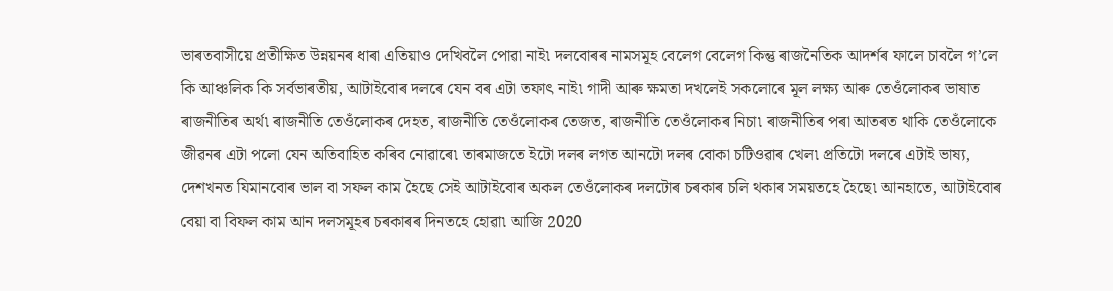ভাৰতবাসীয়ে প্ৰতীক্ষিত উন্নয়নৰ ধাৰা এতিয়াও দেখিবলৈ পোৱা নাই৷ দলবোৰৰ নামসমূহ বেলেগ বেলেগ কিন্তু ৰাজনৈতিক আদৰ্শৰ ফালে চাবলৈ গ’লে কি আঞ্চলিক কি সৰ্বভাৰতীয়, আটাইবোৰ দলৰে যেন বৰ এটা তফাৎ নাই৷ গাদী আৰু ক্ষমতা দখলেই সকলোৰে মূল লক্ষ্য আৰু তেওঁলোকৰ ভাষাত ৰাজনীতিৰ অৰ্থ৷ ৰাজনীতি তেওঁলোকৰ দেহত, ৰাজনীতি তেওঁলোকৰ তেজত, ৰাজনীতি তেওঁলোকৰ নিচা৷ ৰাজনীতিৰ পৰা আতৰত থাকি তেওঁলোকে জীৱনৰ এটা পলো যেন অতিবাহিত কৰিব নোৱাৰে৷ তাৰমাজতে ইটো দলৰ লগত আনটো দলৰ বোকা চটিওৱাৰ খেল৷ প্ৰতিটো দলৰে এটাই ভাষ্য, দেশখনত যিমানবোৰ ভাল বা সফল কাম হৈছে সেই আটাইবোৰ অকল তেওঁলোকৰ দলটোৰ চৰকাৰ চলি থকাৰ সময়তহে হৈছে৷ আনহাতে, আটাইবোৰ বেয়া বা বিফল কাম আন দলসমূহৰ চৰকাৰৰ দিনতহে হোৱা৷ আজি 2020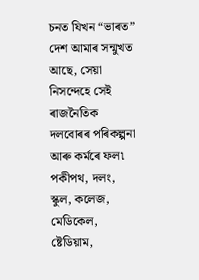চনত যিখন “ভাৰত” দেশ আমাৰ সন্মুখত আছে, সেয়া নিসন্দেহে সেই ৰাজনৈতিক দলবোৰৰ পৰিকল্পনা আৰু কৰ্মৰে ফল৷ পকীপথ, দলং, স্কুল, কলেজ, মেডিকেল, ষ্টেডিয়াম,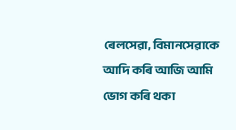ৰেলসেৱা, বিমানসেৱাকে আদি কৰি আজি আমি ভোগ কৰি থকা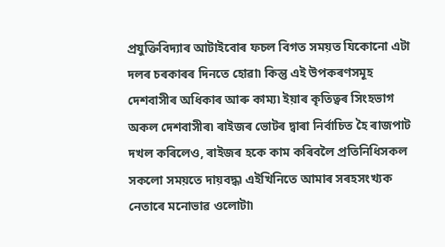প্ৰযুক্তিবিদ্যাৰ আটাইবোৰ ফচল বিগত সময়ত যিকোনো এটা দলৰ চৰকাৰৰ দিনতে হোৱা৷ কিন্তু এই উপকৰণসমূহ দেশবাসীৰ অধিকাৰ আৰু কাম্য৷ ইয়াৰ কৃতিত্বৰ সিংহভাগ অকল দেশবাসীৰ৷ ৰাইজৰ ভোটৰ দ্বাৰা নিৰ্বাচিত হৈ ৰাজপাট দখল কৰিলেও, ৰাইজৰ হকে কাম কৰিবলৈ প্ৰতিনিধিসকল সকলো সময়তে দায়বদ্ধ৷ এইখিনিতে আমাৰ সৰহসংখ্যক নেতাৰে মনোভাৱ ওলোটা৷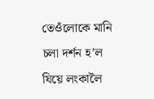তেওঁলোকে মানি চলা দৰ্শন হ’ল যিয়ে লংকালৈ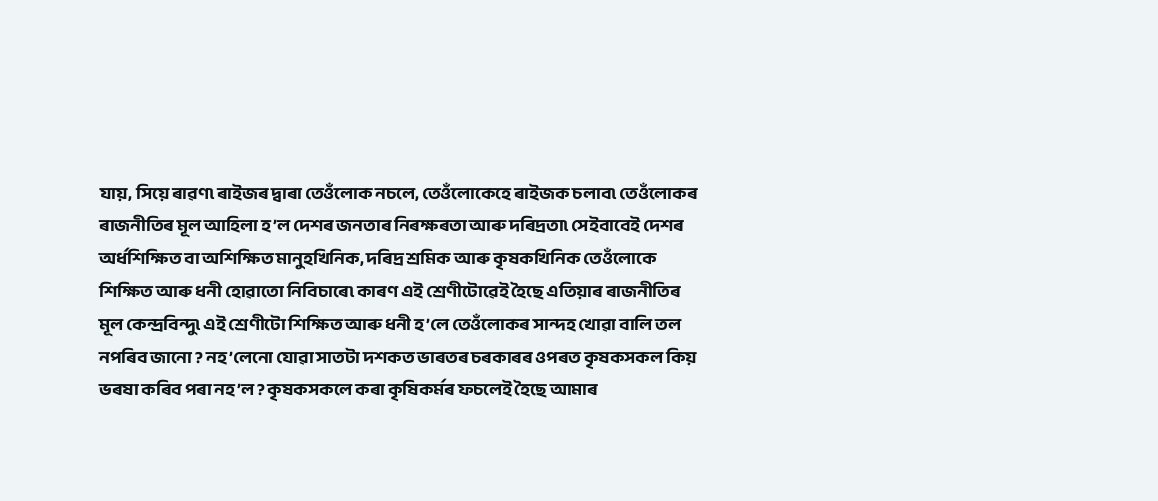যায়, সিয়ে ৰাৱণ৷ ৰাইজৰ দ্বাৰা তেওঁলোক নচলে, তেওঁলোকেহে ৰাইজক চলাব৷ তেওঁলোকৰ ৰাজনীতিৰ মূল আহিলা হ’ল দেশৰ জনতাৰ নিৰক্ষৰতা আৰু দৰিদ্ৰতা৷ সেইবাবেই দেশৰ অৰ্ধশিক্ষিত বা অশিক্ষিত মানুহখিনিক, দৰিদ্ৰ শ্ৰমিক আৰু কৃষকখিনিক তেওঁলোকে শিক্ষিত আৰু ধনী হোৱাতো নিবিচাৰে৷ কাৰণ এই শ্ৰেণীটোৱেই হৈছে এতিয়াৰ ৰাজনীতিৰ মূল কেন্দ্ৰবিন্দু৷ এই শ্ৰেণীটো শিক্ষিত আৰু ধনী হ’লে তেওঁলোকৰ সান্দহ খোৱা বালি তল নপৰিব জানো ? নহ’লেনো যোৱা সাতটা দশকত ভাৰতৰ চৰকাৰৰ ওপৰত কৃষকসকল কিয় ভৰষা কৰিব পৰা নহ’ল ? কৃষকসকলে কৰা কৃষিকৰ্মৰ ফচলেই হৈছে আমাৰ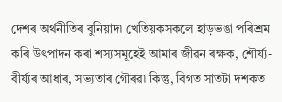দেশৰ অৰ্থনীতিৰ বুনিয়াদ৷ খেতিয়কসকলে হাড়ভঙা পৰিশ্ৰম কৰি উৎপাদন কৰা শস্যসমূহেই আমাৰ জীৱন ৰক্ষক, শৌৰ্য্য- বীৰ্য্যৰ আধাৰ, সভ্যতাৰ গৌৰৱ৷ কিন্তু, বিগত সাতটা দশকত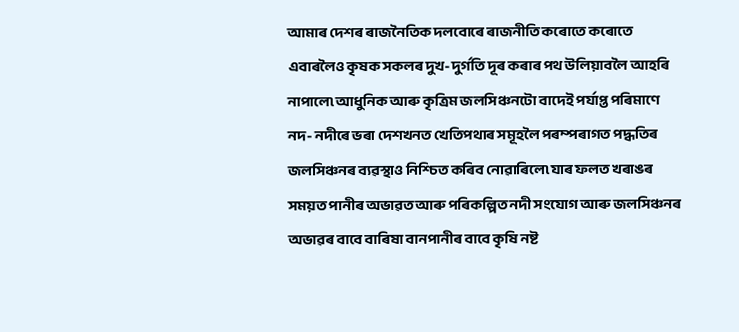আমাৰ দেশৰ ৰাজনৈতিক দলবোৰে ৰাজনীতি কৰোতে কৰোতে এবাৰলৈও কৃষক সকলৰ দুখ- দুৰ্গতি দূৰ কৰাৰ পথ উলিয়াবলৈ আহৰি নাপালে৷ আধুনিক আৰু কৃত্ৰিম জলসিঞ্চনটো বাদেই পৰ্যাপ্ত পৰিমাণে নদ- নদীৰে ভৰা দেশখনত খেতিপথাৰ সমূহলৈ পৰম্পৰাগত পদ্ধতিৰ জলসিঞ্চনৰ ব্যৱস্থাও নিশ্চিত কৰিব নোৱাৰিলে৷ যাৰ ফলত খৰাঙৰ সময়ত পানীৰ অভাৱত আৰু পৰিকল্পিত নদী সংযোগ আৰু জলসিঞ্চনৰ অভাৱৰ বাবে বাৰিষা বানপানীৰ বাবে কৃষি নষ্ট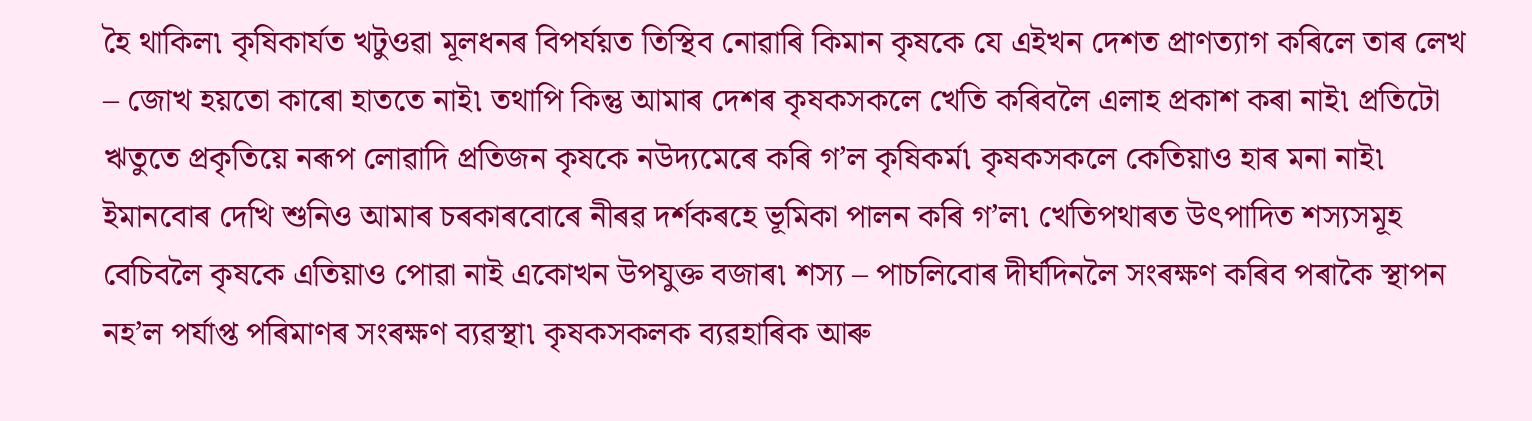হৈ থাকিল৷ কৃষিকাৰ্যত খটুওৱা মূলধনৰ বিপৰ্যয়ত তিস্থিব নোৱাৰি কিমান কৃষকে যে এইখন দেশত প্ৰাণত্যাগ কৰিলে তাৰ লেখ – জোখ হয়তো কাৰো হাততে নাই৷ তথাপি কিন্তু আমাৰ দেশৰ কৃষকসকলে খেতি কৰিবলৈ এলাহ প্ৰকাশ কৰা নাই৷ প্ৰতিটো ঋতুতে প্ৰকৃতিয়ে নৰূপ লোৱাদি প্ৰতিজন কৃষকে নউদ্যমেৰে কৰি গ’ল কৃষিকৰ্ম৷ কৃষকসকলে কেতিয়াও হাৰ মনা নাই৷ ইমানবোৰ দেখি শুনিও আমাৰ চৰকাৰবোৰে নীৰৱ দৰ্শকৰহে ভূমিকা পালন কৰি গ’ল৷ খেতিপথাৰত উৎপাদিত শস্যসমূহ বেচিবলৈ কৃষকে এতিয়াও পোৱা নাই একোখন উপযুক্ত বজাৰ৷ শস্য – পাচলিবোৰ দীৰ্ঘদিনলৈ সংৰক্ষণ কৰিব পৰাকৈ স্থাপন নহ’ল পৰ্যাপ্ত পৰিমাণৰ সংৰক্ষণ ব্যৱস্থা৷ কৃষকসকলক ব্যৱহাৰিক আৰু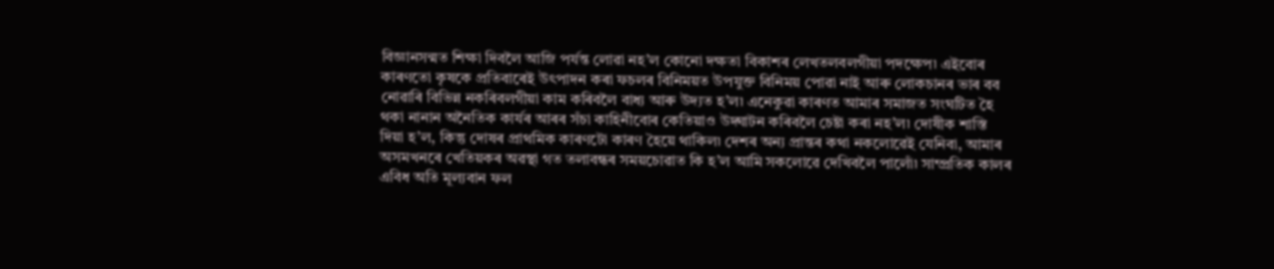বিজ্ঞানসন্মত শিক্ষা দিবলৈ আজি পৰ্যন্ত লোৱা নহ’ল কোনো দক্ষতা বিকাশৰ লেখতলবলগীয়া পদক্ষেপ৷ এইবোৰ কাৰণতো কৃষকে প্ৰতিবাৰেই উৎপাদন কৰা ফচলৰ বিনিময়ত উপযুক্ত বিনিময় পোৱা নাই আৰু লোকচানৰ ভাৰ বব নোৱাৰি বিভিন্ন নকৰিবলগীয়া কাম কৰিবলৈ বাধ্য আৰু উদ্যত হ’ল৷ এনেকুৱা কাৰণত আমাৰ সমাজত সংঘটিত হৈ থকা নানান অনৈতিক কাৰ্যৰ আৰৰ সঁচা কাহিনীবোৰ কেতিয়াও উদ্ঘাটন কৰিবলৈ চেষ্টা কৰা নহ’ল৷ দোষীক শাস্তি দিয়া হ’ল, কিন্তু দোষৰ প্ৰাথমিক কাৰণটো কাৰণ হৈয়ে থাকিল৷ দেশৰ অন্য প্ৰান্তৰ কথা নকলোৱেই যেনিবা, আমাৰ অসমখনৰে খেতিয়কৰ অৱস্থা গত তলাবন্ধৰ সময়চোৱাত কি হ’ল আমি সকলোৱে দেখিবলৈ পালোঁ৷ সাম্প্ৰতিক কালৰ এবিধ অতি মূল্যবান ফল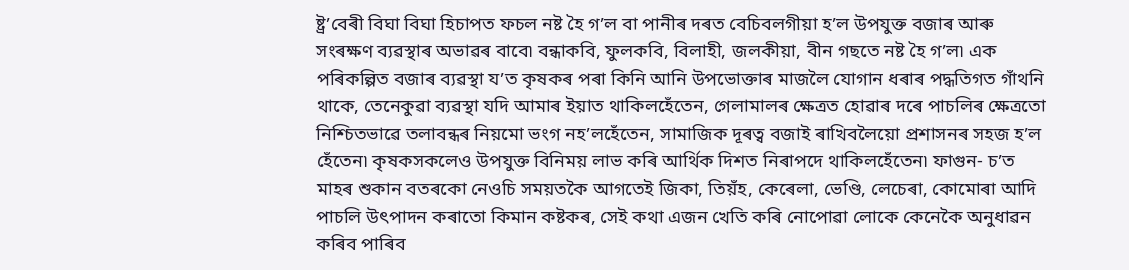ষ্ট্ৰ’বেৰী বিঘা বিঘা হিচাপত ফচল নষ্ট হৈ গ’ল বা পানীৰ দৰত বেচিবলগীয়া হ’ল উপযুক্ত বজাৰ আৰু সংৰক্ষণ ব্যৱস্থাৰ অভাৱৰ বাবে৷ বন্ধাকবি, ফুলকবি, বিলাহী, জলকীয়া, বীন গছতে নষ্ট হৈ গ’ল৷ এক পৰিকল্পিত বজাৰ ব্যৱস্থা য’ত কৃষকৰ পৰা কিনি আনি উপভোক্তাৰ মাজলৈ যোগান ধৰাৰ পদ্ধতিগত গাঁথনি থাকে, তেনেকুৱা ব্যৱস্থা যদি আমাৰ ইয়াত থাকিলহেঁতেন, গেলামালৰ ক্ষেত্ৰত হোৱাৰ দৰে পাচলিৰ ক্ষেত্ৰতো নিশ্চিতভাৱে তলাবন্ধৰ নিয়মো ভংগ নহ’লহেঁতেন, সামাজিক দূৰত্ব বজাই ৰাখিবলৈয়ো প্ৰশাসনৰ সহজ হ’ল হেঁতেন৷ কৃষকসকলেও উপযুক্ত বিনিময় লাভ কৰি আৰ্থিক দিশত নিৰাপদে থাকিলহেঁতেন৷ ফাগুন- চ’ত মাহৰ শুকান বতৰকো নেওচি সময়তকৈ আগতেই জিকা, তিয়ঁহ, কেৰেলা, ভেণ্ডি, লেচেৰা, কোমোৰা আদি পাচলি উৎপাদন কৰাতো কিমান কষ্টকৰ, সেই কথা এজন খেতি কৰি নোপোৱা লোকে কেনেকৈ অনুধাৱন কৰিব পাৰিব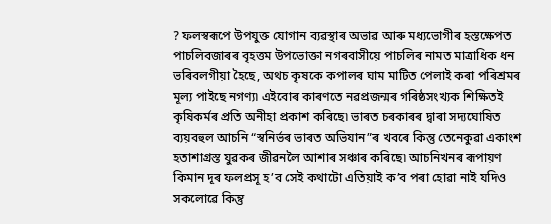? ফলস্বৰূপে উপযুক্ত যোগান ব্যৱস্থাৰ অভাৱ আৰু মধ্যভোগীৰ হস্তক্ষেপত পাচলিবজাৰৰ বৃহত্তম উপভোক্তা নগৰবাসীয়ে পাচলিৰ নামত মাত্ৰাধিক ধন ভৰিবলগীয়া হৈছে, অথচ কৃষকে কপালৰ ঘাম মাটিত পেলাই কৰা পৰিশ্ৰমৰ মূল্য পাইছে নগণ্য৷ এইবোৰ কাৰণতে নৱপ্ৰজন্মৰ গৰিষ্ঠসংখ্যক শিক্ষিতই কৃষিকৰ্মৰ প্ৰতি অনীহা প্ৰকাশ কৰিছে৷ ভাৰত চৰকাৰৰ দ্বাৰা সদ্যঘোষিত ব্যয়বহুল আচনি “স্বনিৰ্ভৰ ভাৰত অভিযান”ৰ খবৰে কিন্তু তেনেকুৱা একাংশ হতাশাগ্ৰস্ত যুৱকৰ জীৱনলৈ আশাৰ সঞ্চাৰ কৰিছে৷ আচনিখনৰ ৰূপায়ণ কিমান দূৰ ফলপ্ৰসূ হ’ব সেই কথাটো এতিয়াই ক’ব পৰা হোৱা নাই যদিও সকলোৱে কিন্তু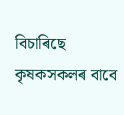বিচাৰিছে কৃষকসকলৰ বাবে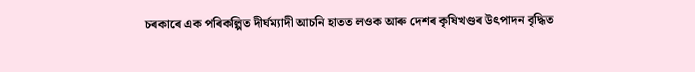চৰকাৰে এক পৰিকল্পিত দীৰ্ঘম্যাদী আচনি হাতত লওক আৰু দেশৰ কৃষিখণ্ডৰ উৎপাদন বৃদ্ধিত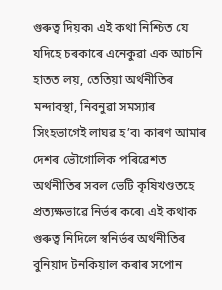গুৰুত্ব দিয়ক৷ এই কথা নিশ্চিত যে যদিহে চৰকাৰে এনেকুৱা এক আচনি হাতত লয়, তেতিয়া অৰ্থনীতিৰ মন্দাবস্থা, নিবনুৱা সমস্যাৰ সিংহভাগেই লাঘৱ হ’ব৷ কাৰণ আমাৰ দেশৰ ভৌগোলিক পৰিৱেশত অৰ্থনীতিৰ সবল ভেটি কৃষিখণ্ডতহে প্ৰত্যক্ষভাৱে নিৰ্ভৰ কৰে৷ এই কথাক গুৰুত্ব নিদিলে স্বনিৰ্ভৰ অৰ্থনীতিৰ বুনিয়াদ টনকিয়াল কৰাৰ সপোন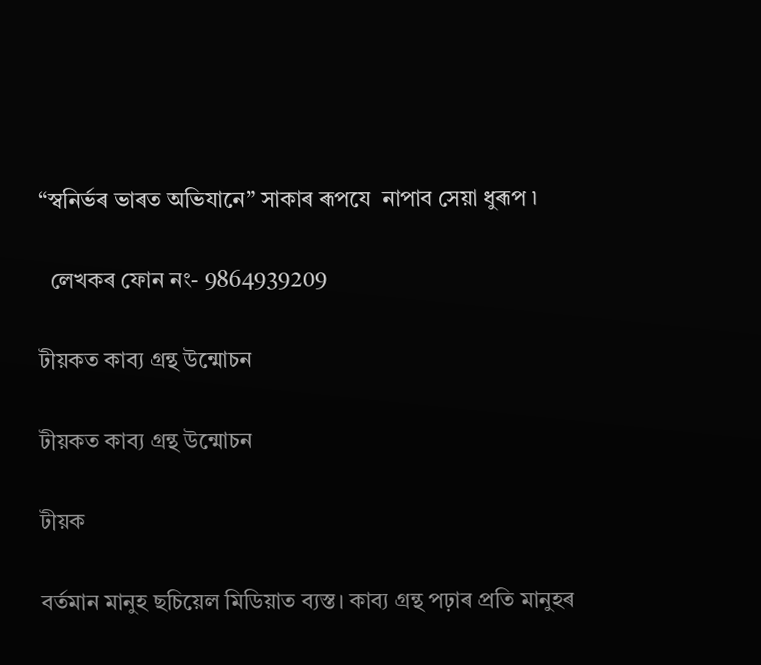“স্বনিৰ্ভৰ ভাৰত অভিযানে” সাকাৰ ৰূপযে  নাপাব সেয়া ধুৰূপ ৷

  লেখকৰ ফোন নং- 9864939209

টীয়কত কাব্য গ্ৰন্থ উন্মোচন

টীয়কত কাব্য গ্ৰন্থ উন্মোচন

টীয়ক

বৰ্তমান মানুহ ছচিয়েল মিডিয়াত ব্যস্ত। কাব্য গ্ৰন্থ পঢ়াৰ প্ৰতি মানুহৰ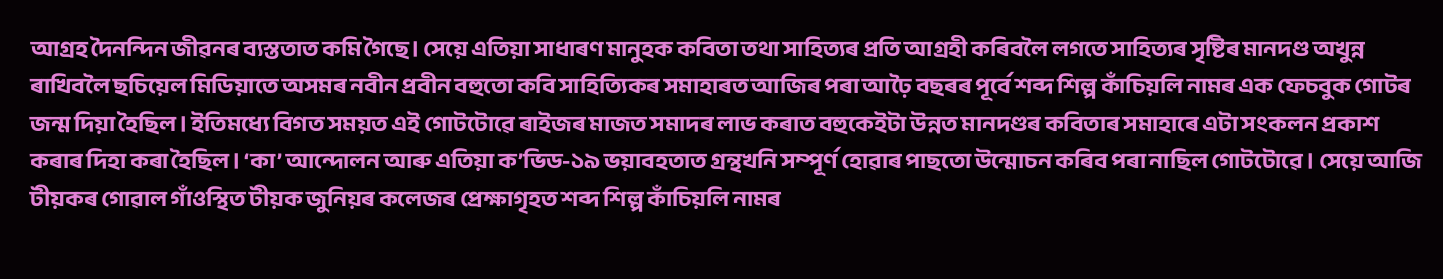আগ্ৰহ দৈনন্দিন জীৱনৰ ব্যস্ততাত কমি গৈছে। সেয়ে এতিয়া সাধাৰণ মানুহক কবিতা তথা সাহিত্যৰ প্ৰতি আগ্ৰহী কৰিবলৈ লগতে সাহিত্যৰ সৃষ্টিৰ মানদণ্ড অখুন্ন ৰাখিবলৈ ছচিয়েল মিডিয়াতে অসমৰ নবীন প্ৰবীন বহুতো কবি সাহিত্যিকৰ সমাহাৰত আজিৰ পৰা আঢ়ৈ বছৰৰ পূৰ্বে শব্দ শিল্প কাঁচিয়লি নামৰ এক ফেচবুক গোটৰ জন্ম দিয়া হৈছিল। ইতিমধ্যে বিগত সময়ত এই গোটটোৱে ৰাইজৰ মাজত সমাদৰ লাভ কৰাত বহুকেইটা উন্নত মানদণ্ডৰ কবিতাৰ সমাহাৰে এটা সংকলন প্ৰকাশ কৰাৰ দিহা কৰা হৈছিল। ‘কা’ আন্দোলন আৰু এতিয়া ক’ভিড-১৯ ভয়াবহতাত গ্ৰন্থখনি সম্পূৰ্ণ হোৱাৰ পাছতো উন্মোচন কৰিব পৰা নাছিল গোটটোৱে। সেয়ে আজি টীয়কৰ গোৱাল গাঁওস্থিত টীয়ক জুনিয়ৰ কলেজৰ প্ৰেক্ষাগৃহত শব্দ শিল্প কাঁচিয়লি নামৰ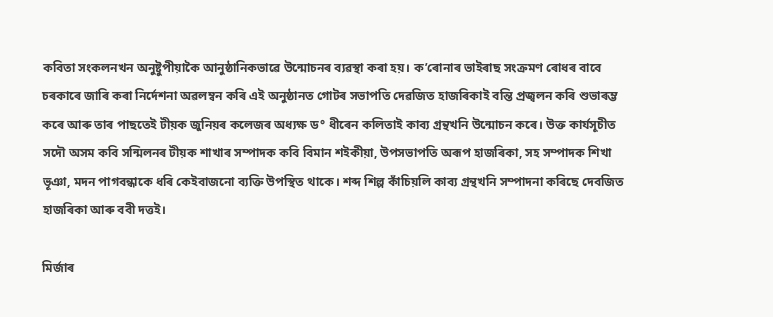কবিতা সংকলনখন অনুষ্টুপীয়াকৈ আনুষ্ঠানিকভাৱে উন্মোচনৰ ব্যৱস্থা কৰা হয়। ক’ৰোনাৰ ভাইৰাছ সংক্ৰমণ ৰোধৰ বাবে চৰকাৰে জাৰি কৰা নিৰ্দেশনা অৱলম্বন কৰি এই অনুষ্ঠানত গোটৰ সভাপতি দেৱজিত হাজৰিকাই বন্তি প্ৰজ্বলন কৰি শুভাৰম্ভ কৰে আৰু তাৰ পাছতেই টীয়ক জুনিয়ৰ কলেজৰ অধ্যক্ষ ড° ধীৰেন কলিতাই কাব্য গ্ৰন্থখনি উন্মোচন কৰে। উক্ত কাৰ্যসূচীত সদৌ অসম কবি সন্মিলনৰ টীয়ক শাখাৰ সম্পাদক কবি বিমান শইকীয়া, উপসভাপতি অৰূপ হাজৰিকা, সহ সম্পাদক শিখা ভূঞা, মদন পাগবন্ধাকে ধৰি কেইবাজনো ব্যক্তি উপস্থিত থাকে। শব্দ শিল্প কাঁচিয়লি কাব্য গ্ৰন্থখনি সম্পাদনা কৰিছে দেবজিত হাজৰিকা আৰু ববী দত্তই।

মিৰ্জাৰ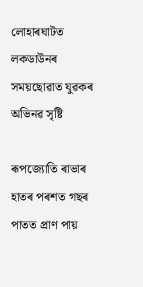লোহাৰঘাটত লকডাউনৰ সময়ছোৱাত যুৱকৰ অভিনৱ সৃষ্টি

ৰূপজ্যোতি ৰাভাৰ হাতৰ পৰশত গছৰ পাতত প্ৰাণ পায়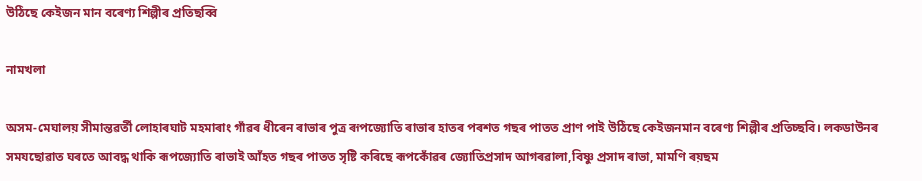উঠিছে কেইজন মান বৰেণ্য শিল্পীৰ প্ৰতিছব্বি

নামখলা

অসম-মেঘালয় সীমান্তৱৰ্তী লোহাৰঘাট মহমাৰাং গাঁৱৰ ধীৰেন ৰাভাৰ পুত্ৰ ৰূপজ্যোতি ৰাভাৰ হাতৰ পৰশত গছৰ পাতত প্ৰাণ পাই উঠিছে কেইজনমান বৰেণ্য শিল্পীৰ প্ৰতিচ্ছবি। লকডাউনৰ সমযছোৱাত ঘৰতে আবদ্ধ থাকি ৰূপজ্যোতি ৰাভাই আঁহত গছৰ পাতত সৃষ্টি কৰিছে ৰূপকোঁৱৰ জ্যোতিপ্ৰসাদ আগৰৱালা,বিষ্ণু প্ৰসাদ ৰাভা, মামণি ৰয়ছম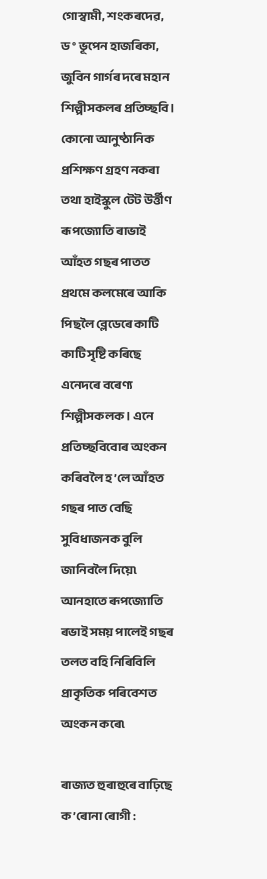গোস্বামী, শংকৰদেৱ, ড° ভূপেন হাজৰিকা, জুবিন গাৰ্গৰ দৰে মহান শিল্পীসকলৰ প্ৰতিচ্ছবি। কোনো আনুষ্ঠানিক প্ৰশিক্ষণ গ্ৰহণ নকৰা তথা হাইস্কুল টেট উৰ্ত্তীণ ৰূপজ্যোতি ৰাভাই আঁহত গছৰ পাতত প্ৰথমে কলমেৰে আকি পিছলৈ ব্লেডেৰে কাটি কাটি সৃষ্টি কৰিছে এনেদৰে বৰেণ্য শিল্পীসকলক। এনে প্ৰতিচ্ছবিবোৰ অংকন কৰিবলৈ হ’লে আঁহত গছৰ পাত বেছি সুবিধাজনক বুলি জানিবলৈ দিয়ে৷ আনহাতে ৰূপজ্যোতি ৰভাই সময় পালেই গছৰ তলত বহি নিৰিবিলি প্ৰাকৃতিক পৰিবেশত অংকন কৰে৷

ৰাজ্যত হুৰাহুৰে বাঢ়িছে ক’ৰোনা ৰোগী :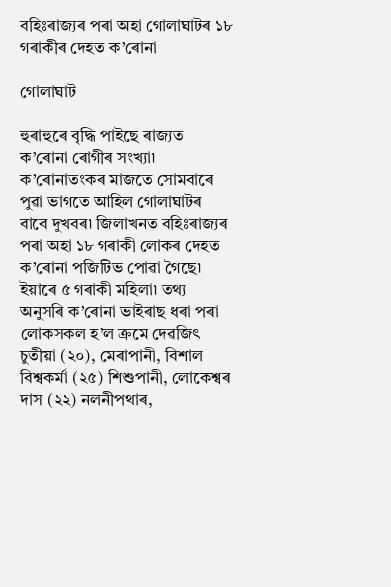বহিঃৰাজ্যৰ পৰা অহা গোলাঘাটৰ ১৮ গৰাকীৰ দেহত ক’ৰোনা

গোলাঘাট

হুৰাহুৰে বৃদ্ধি পাইছে ৰাজ্যত  ক’ৰোনা ৰোগীৰ সংখ্যা৷ ক’ৰোনাতংকৰ মাজতে সোমবাৰে পুৱা ভাগতে আহিল গোলাঘাটৰ বাবে দুখবৰ৷ জিলাখনত বহিঃৰাজ্যৰ পৰা অহা ১৮ গৰাকী লোকৰ দেহত ক’ৰোনা পজিটিভ পোৱা গৈছে৷ ইয়াৰে ৫ গৰাকী মহিলা৷ তথ্য অনুসৰি ক’ৰোনা ভাইৰাছ ধৰা পৰা লোকসকল হ’ল ক্ৰমে দেৱজিৎ চুতীয়া (২০), মেৰাপানী, বিশাল বিশ্বকৰ্মা (২৫) শিশুপানী, লোকেশ্বৰ দাস (২২) নলনীপথাৰ,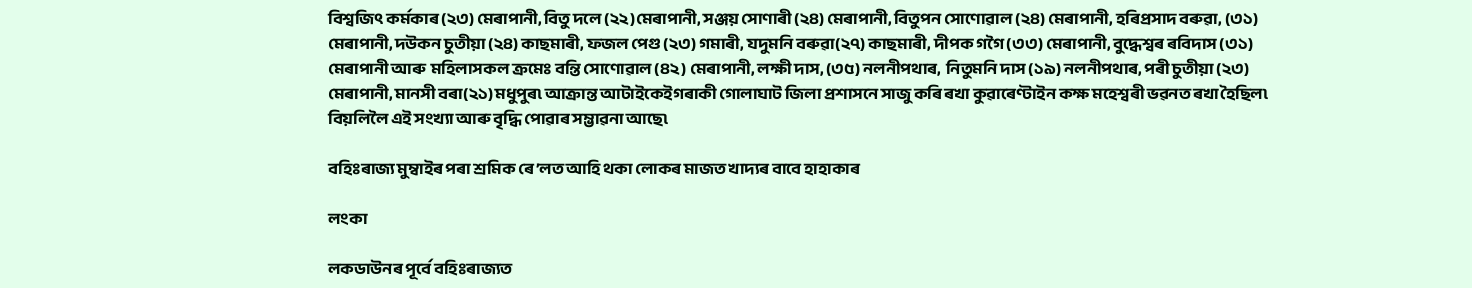বিশ্বজিৎ কৰ্মকাৰ (২৩) মেৰাপানী, বিতু দলে (২২)মেৰাপানী, সঞ্জয় সোণাৰী (২৪) মেৰাপানী, বিতুপন সোণোৱাল (২৪) মেৰাপানী, হৰিপ্ৰসাদ বৰুৱা, (৩১) মেৰাপানী, দউকন চুতীয়া (২৪) কাছমাৰী, ফজল পেগু (২৩) গমাৰী, যদুমনি বৰুৱা(২৭) কাছমাৰী, দীপক গগৈ (৩৩) মেৰাপানী, বুদ্ধেশ্বৰ ৰবিদাস (৩১) মেৰাপানী আৰু  মহিলাসকল ক্ৰমেঃ বন্তি সোণোৱাল (৪২) মেৰাপানী, লক্ষী দাস, (৩৫) নলনীপথাৰ,  নিতুমনি দাস (১৯) নলনীপথাৰ, পৰী চুতীয়া (২৩) মেৰাপানী, মানসী বৰা(২১) মধুপুৰ৷ আক্ৰান্ত আটাইকেইগৰাকী গোলাঘাট জিলা প্ৰশাসনে সাজু কৰি ৰখা কুৱাৰেণ্টাইন কক্ষ মহেশ্বৰী ভৱনত ৰখা হৈছিল৷ বিয়লিলৈ এই সংখ্যা আৰু বৃদ্ধি পোৱাৰ সম্ভাৱনা আছে৷

বহিঃৰাজ্য মুম্বাইৰ পৰা শ্ৰমিক ৰে’লত আহি থকা লোকৰ মাজত খাদ্যৰ বাবে হাহাকাৰ

লংকা

লকডাউনৰ পূৰ্বে বহিঃৰাজ্যত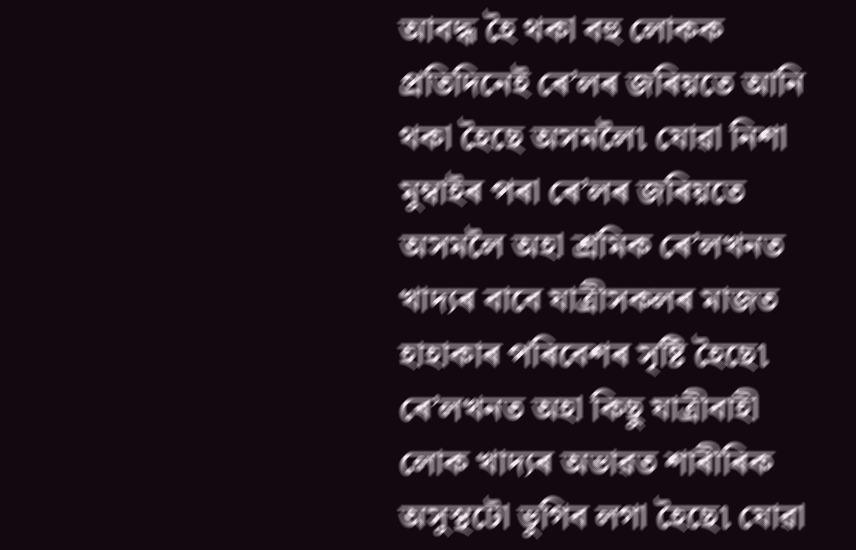আবদ্ধ হৈ থকা বহু লোকক প্ৰতিদিনেই ৰে’লৰ জৰিয়তে আনি থকা হৈছে অসমলৈ৷ যোৱা নিশা মুম্বাইৰ পৰা ৰে’লৰ জৰিয়তে অসমলৈ অহা শ্ৰমিক ৰে’লখনত খাদ্যৰ বাবে যাত্ৰীসকলৰ মাজত হাহাকাৰ পৰিবেশৰ সৃষ্টি হৈছে৷ ৰে’লখনত অহা কিছু যাত্ৰীবাহী লোক খাদ্যৰ অভাৱত শাৰীৰিক অসুস্থটো ভুগিব লগা হৈছে৷ যোৱা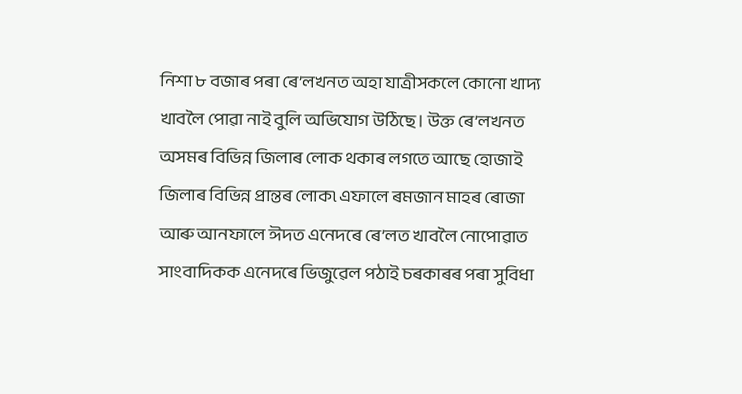নিশা ৮ বজাৰ পৰা ৰে’লখনত অহা যাত্ৰীসকলে কোনো খাদ্য  খাবলৈ পোৱা নাই বুলি অভিযোগ উঠিছে। উক্ত ৰে’লখনত অসমৰ বিভিন্ন জিলাৰ লোক থকাৰ লগতে আছে হোজাই জিলাৰ বিভিন্ন প্ৰান্তৰ লোক৷ এফালে ৰমজান মাহৰ ৰোজা আৰু আনফালে ঈদত এনেদৰে ৰে’লত খাবলৈ নোপোৱাত  সাংবাদিকক এনেদৰে ভিজুৱেল পঠাই চৰকাৰৰ পৰা সুবিধা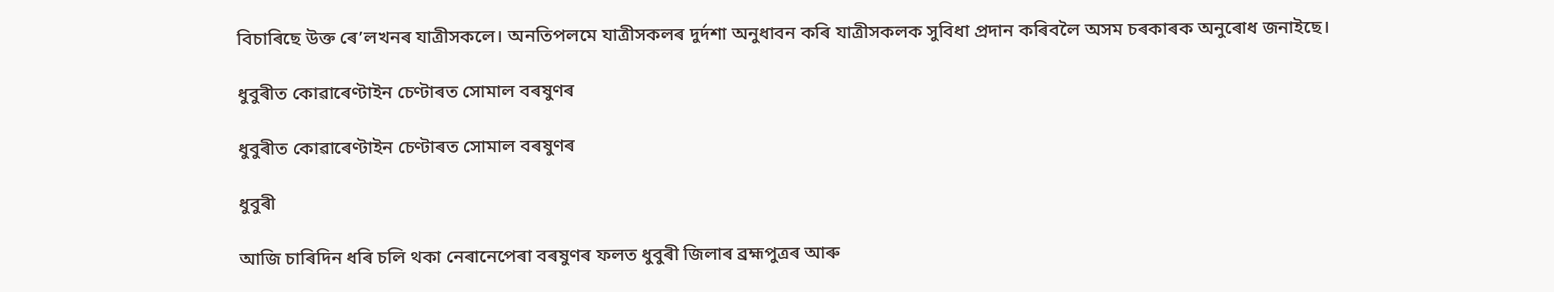বিচাৰিছে উক্ত ৰে’লখনৰ যাত্ৰীসকলে। অনতিপলমে যাত্রীসকলৰ দুৰ্দশা অনুধাবন কৰি যাত্ৰীসকলক সুবিধা প্ৰদান কৰিবলৈ অসম চৰকাৰক অনুৰোধ জনাইছে।

ধুবুৰীত কোৱাৰেণ্টাইন চেণ্টাৰত সোমাল বৰষুণৰ

ধুবুৰীত কোৱাৰেণ্টাইন চেণ্টাৰত সোমাল বৰষুণৰ

ধুবুৰী

আজি চাৰিদিন ধৰি চলি থকা নেৰানেপেৰা বৰষুণৰ ফলত ধুবুৰী জিলাৰ ব্ৰহ্মপুত্ৰৰ আৰু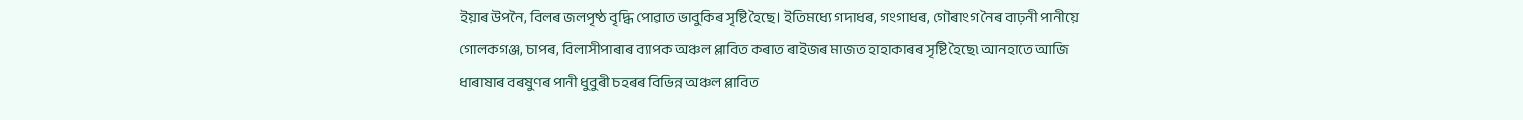ইয়াৰ উপনৈ, বিলৰ জলপৃষ্ঠ বৃদ্ধি পোৱাত ভাবুকিৰ সৃষ্টি হৈছে। ইতিমধ্যে গদাধৰ, গংগাধৰ, গৌৰাংগ নৈৰ বাঢ়নী পানীয়ে গোলকগঞ্জ, চাপৰ, বিলাসীপাৰাৰ ব্যাপক অঞ্চল প্লাবিত কৰাত ৰাইজৰ মাজত হাহাকাৰৰ সৃষ্টি হৈছে৷ আনহাতে আজি ধাৰাষাৰ বৰষুণৰ পানী ধুবুৰী চহৰৰ বিভিন্ন অঞ্চল প্লাবিত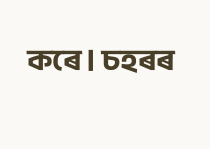কৰে। চহৰৰ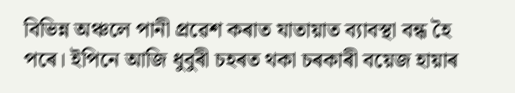বিভিন্ন অঞ্চলে পানী প্রৱেশ কৰাত যাতায়াত ব্যাবস্থা বন্ধ হৈ পৰে। ইপিনে আজি ধুবুৰী চহৰত থকা চৰকাৰী বয়েজ হায়াৰ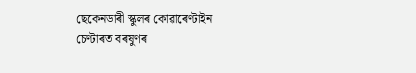ছেকেনডাৰী স্কুলৰ কোৱাৰেণ্টাইন চেণ্টাৰত বৰষুণৰ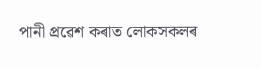পানী প্রৱেশ কৰাত লোকসকলৰ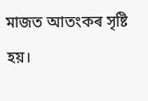মাজত আতংকৰ সৃষ্টি হয়।